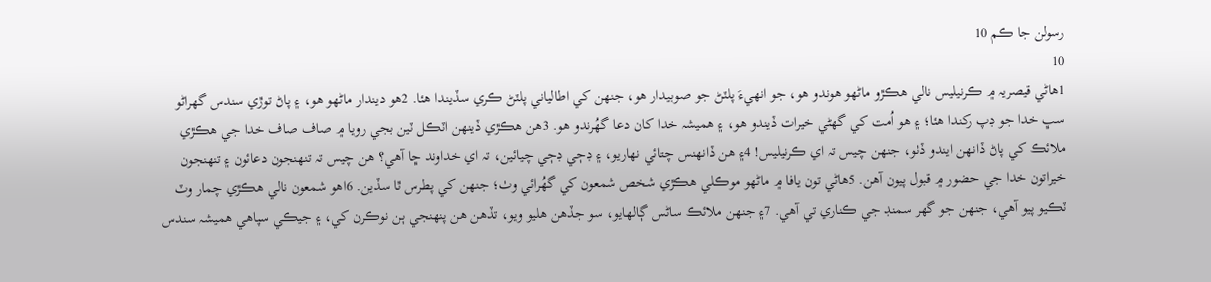رسولن جا ڪم 10
10
1هاڻي قيصريہ ۾ ڪرنيليس نالي هڪڙو ماڻهو هوندو هو، جو انهيءَ پلٽڻ جو صوبيدار هو، جنهن کي اطالياني پلٽڻ ڪري سڏيندا هئا. 2هو ديندار ماڻهو هو، ۽ پاڻ توڙي سندس گهراڻو سڀ خدا جو ڊپ رکندا هئا؛ ۽ هو اُمت کي گهڻي خيرات ڏيندو هو، ۽ هميشہ خدا کان دعا گهُرندو هو. 3هن هڪڙي ڏينهن اٽڪل ٽين بجي رويا ۾ صاف صاف خدا جي هڪڙي ملائڪ کي پاڻ ڏانهن ايندو ڏٺو، جنهن چيس تہ اي ڪرنيليس! 4۽ هن ڏانهنس چتائي نهاريو، ۽ ڊڄي ڊڄي چيائين، تہ اي خداوند ڇا آهي؟ هن چيس تہ تنهنجون دعائون ۽ تنهنجون خيراتون خدا جي حضور ۾ قبول پيون آهن. 5هاڻي تون يافا ۾ ماڻهو موڪلي هڪڙي شخص شمعون کي گهُرائي وٺ؛ جنهن کي پطرس ٿا سڏين. 6اهو شمعون نالي هڪڙي چمار وٽ ٽڪيو پيو آهي، جنهن جو گهر سمنڊ جي ڪناري تي آهي. 7۽ جنهن ملائڪ ساڻس ڳالهايو، سو جڏهن هليو ويو، تڏهن هن پنهنجي ٻن نوڪرن کي، ۽ جيڪي سپاهي هميشہ سندس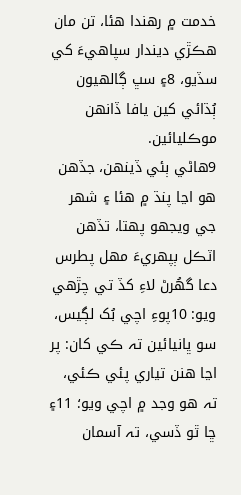خدمت ۾ رهندا هئا، تن مان هڪڙي ديندار سپاهيءَ کي سڏيو، 8۽ سڀ ڳالهيون ٻُڌائي کين يافا ڏانهن موڪليائين.
9هاڻي ٻئي ڏينهن، جڏهن هو اڃا پنڌ ۾ هئا ۽ شهر جي ويجهو پهتا، تڏهن اٽڪل ٻپهريءَ مهل پطرس دعا گهُرڻ لاءِ کڏ تي چڙهي ويو: 10پوءِ اچي بُک لڳيس، سو ڀانيائين تہ ڪي کان: پر اڃا هنن تياري پئي ڪئي، تہ هو وجد ۾ اچي ويو؛ 11۽ ڇا ٿو ڏسي، تہ آسمان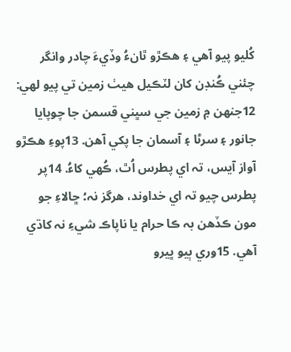کُليو پيو آهي ۽ هڪڙو ٿانءُ وڏيءَ چادر وانگر چئني ڪُنڊن کان لٽڪيل هيٺ زمين تي پيو لهي: 12جنهن ۾ زمين جي سڀني قسمن جا چوپايا جانور ۽ سرڻا ۽ آسمان جا پکي آهن. 13پوءِ هڪڙو آواز آيس، تہ اي پطرس اُٿ، ڪُهي کاءُ. 14پر پطرس چيو تہ اي خداوند، هرگز نہ؛ ڇالاءِ جو مون ڪڏهن بہ ڪا حرام يا ناپاڪ شيءِ نہ کاڌي آهي. 15وري ٻيو ڀيرو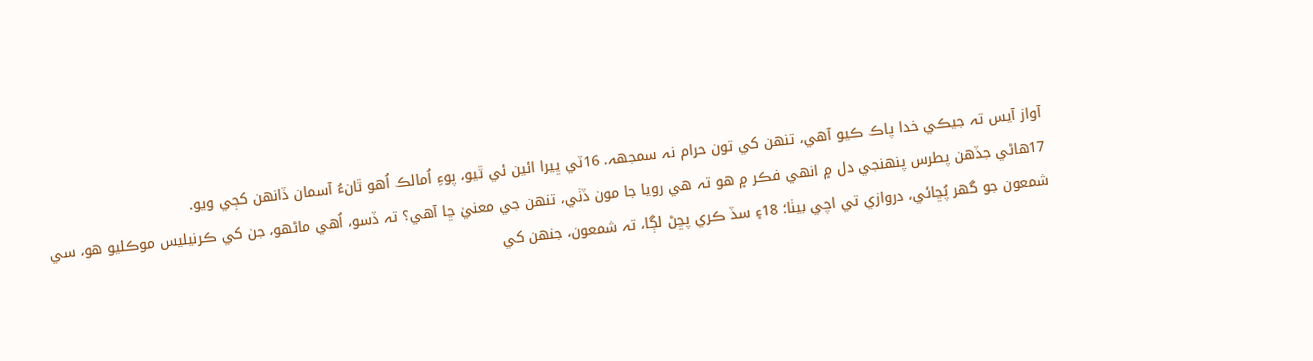آواز آيس تہ جيڪي خدا پاڪ ڪيو آهي، تنهن کي تون حرام نہ سمجهہ. 16ٽي ڀيرا ائين ئي ٿيو، پوءِ اُمالڪ اُهو ٿانءُ آسمان ڏانهن کڄي ويو.
17هاڻي جڏهن پطرس پنهنجي دل ۾ انهي فڪر ۾ هو تہ هي رويا جا مون ڏٺي، تنهن جي معنيٰ ڇا آهي؟ تہ ڏسو، اُهي ماڻهو، جن کي ڪرنيليس موڪليو هو، سي شمعون جو گهر پُڇائي، دروازي تي اچي بيٺا؛ 18۽ سڏ ڪري پڇڻ لڳا، تہ شمعون، جنهن کي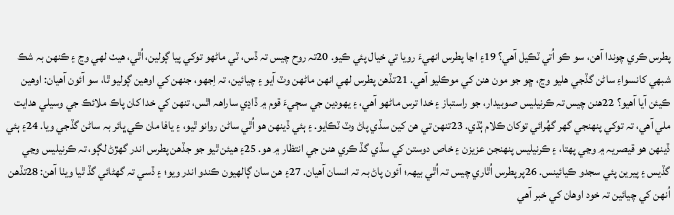پطرس ڪري چوندا آهن، سو ڪو اُتي ٽڪيل آهي؟ 19۽ اڃا پطرس انهيءَ رويا تي خيال پئي ڪيو. 20تہ روح چيس تہ ڏس، ٽي ماڻهو توکي پيا ڳولين، اُٿي، هيٺ لهي وڃ ۽ ڪنهن بہ شڪ شبهي کانسواءِ ساڻن گڏجي هليو وڃ، ڇو جو مون هنن کي موڪليو آهي. 21تڏهن پطرس لهي انهن ماڻهن وٽ آيو ۽ چيائين، تہ اِجهو، جنهن کي اوهين ڳوليو ٿا، سو آئون آهيان: اوهين ڪيئن آيا آهيو؟ 22هنن چيس تہ ڪرنيليس صوبيدار، جو راستباز ۽ خدا ترس ماڻهو آهي، ۽ يهودين جي سڄيءَ قوم ۾ ڏاڍي ساراهہ اٿس، تنهن کي خدا کان پاڪ ملائڪ جي وسيلي هدايت ملي آهي، تہ توکي پنهنجي گهر گهُرائي توکان ڪلام ٻُڌي. 23تنهن تي هن کين سڏي پاڻ وٽ ٽڪايو. ۽ ٻئي ڏينهن هو اُٿي ساڻن روانو ٿيو، ۽ يافا مان ڪي ڀائر بہ ساڻن گڏجي ويا. 24۽ ٻئي ڏينهن هو قيصريہ ۾ وڃي پهتا، ۽ ڪرنيليس پنهنجن عزيزن ۽ خاص دوستن کي سڏي گڏ ڪري هنن جي انتظار ۾ هو. 25۽ هيئن ٿيو جو جڏهن پطرس اندر گهڙڻ لڳو، تہ ڪرنيليس وڃي گڏيس ۽ پيرين پئي سجدو ڪيائينس. 26پر پطرس اُٿاري چيس تہ اُٿي بيهہ؛ آئون پاڻ بہ تہ انسان آهيان. 27۽ هن سان ڳالهيون ڪندو اندر ويو؛ ۽ ڏسي تہ گهڻائي گڏ ٿيا ويٺا آهن: 28تڏهن اُنهن کي چيائين تہ خود اوهان کي خبر آهي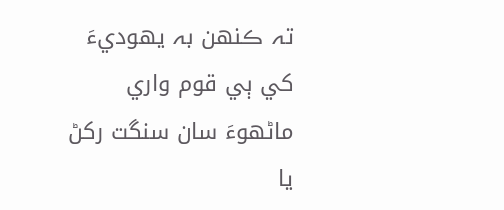تہ ڪنهن بہ يهوديءَ کي ٻي قوم واري ماڻهوءَ سان سنگت رکڻ يا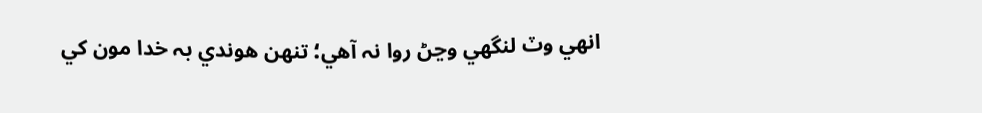انهي وٽ لنگهي وڃڻ روا نہ آهي؛ تنهن هوندي بہ خدا مون کي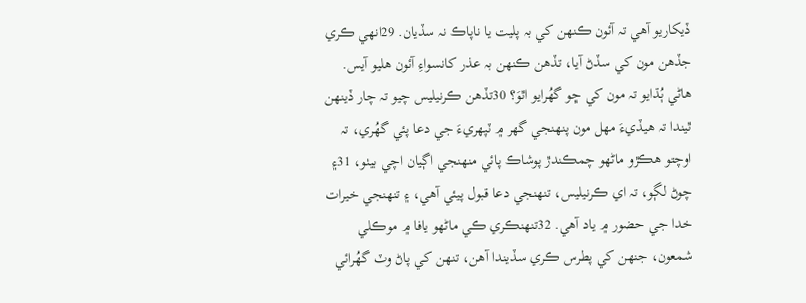ڏيکاريو آهي تہ آئون ڪنهن کي بہ پليت يا ناپاڪ نہ سڏيان. 29انهي ڪري جڏهن مون کي سڏڻ آيا، تڏهن ڪنهن بہ عذر کانسواءِ آئون هليو آيس. هاڻي ٻُڌايو تہ مون کي ڇو گهُرايو اٿوَ؟ 30تڏهن ڪرنيليس چيو تہ چار ڏينهن ٿيندا تہ هيڏيءَ مهل مون پنهنجي گهر ۾ ٽپهريءَ جي دعا پئي گهُري، تہ اوچتو هڪڙو ماڻهو چمڪندڙ پوشاڪ پائي منهنجي اڳيان اچي بيٺو، 31۽ چوڻ لڳو، تہ اي ڪرنيليس، تنهنجي دعا قبول پيئي آهي، ۽ تنهنجي خيرات خدا جي حضور ۾ ياد آهي. 32تنهنڪري ڪي ماڻهو يافا ۾ موڪلي شمعون، جنهن کي پطرس ڪري سڏيندا آهن، تنهن کي پاڻ وٽ گهُرائي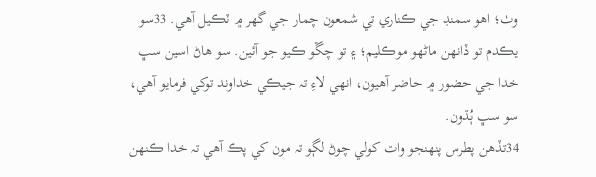وٺ؛ اهو سمنڊ جي ڪناري تي شمعون چمار جي گهر ۾ ٽڪيل آهي. 33سو يڪدم تو ڏانهن ماڻهو موڪليم؛ ۽ تو چڱو ڪيو جو آئين. سو هاڻ اسين سڀ خدا جي حضور ۾ حاضر آهيون، انهي لاءِ تہ جيڪي خداوند توکي فرمايو آهي، سو سڀ ٻُڌون.
34تڏهن پطرس پنهنجو وات کولي چوڻ لڳو تہ مون کي پڪ آهي تہ خدا ڪنهن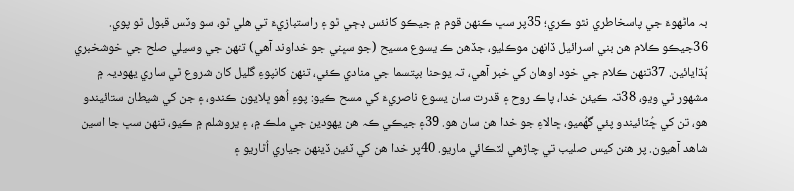بہ ماڻهوءَ جي پاسخاطري نٿو ڪري؛ 35پر سڀ ڪنهن قوم ۾ جيڪو کانئس ڊڄي ٿو ۽ راستبازيءَ تي هلي ٿو، سو وٽس قبول ٿو پوي. 36جيڪو ڪلام هن بني اسرائيل ڏانهن موڪليو، جڏهن ڪ يسوع مسيح (جو سڀني جو خداوند آهي) تنهن جي وسيلي صلح جي خوشخبري ٻُڌايائين. 37تنهن ڪلام جي خود اوهان کي خبر آهي، تہ يوحنا بپتسما جي منادي ڪئي، تنهن کانپوءِ گليل کان شروع ٿي ساري يهوديہ ۾ مشهور ٿي ويو، 38تہ ڪيئن خدا، پاڪ روح ۽ قدرت سان يسوع ناصريءَ کي مسح ڪيو: پوءِ اُهو ڀلايون ڪندو، ۽ جن کي شيطان ستائيندو هو، تن کي ڇُٽائيندو پئي گهُميو، ڇالاءِ جو خدا هن سان هو. 39۽ جيڪي ڪہ هن يهودين جي ملڪ ۾، ۽ يروشلم ۾ ڪيو، تنهن سڀ جا اسين شاهد آهيون. پر هنن کيس صليب تي چاڙهي لٽڪائي ماريو. 40پر خدا هن کي ٽئين ڏينهن جياري اُٿاريو ۽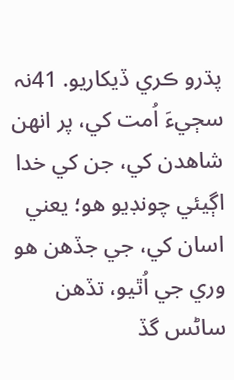پڌرو ڪري ڏيکاريو. 41نہ سڄيءَ اُمت کي، پر انهن شاهدن کي، جن کي خدا اڳيئي چونڊيو هو؛ يعني اسان کي، جي جڏهن هو وري جي اُٿيو، تڏهن ساڻس گڏ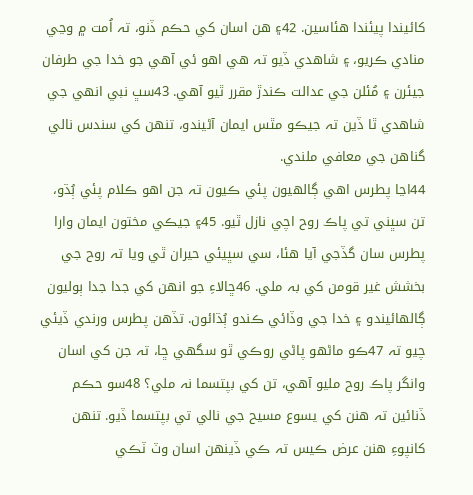کائيندا پيئندا هئاسين. 42۽ هن اسان کي حڪم ڏنو، تہ اُمت ۾ وڃي منادي ڪريو، ۽ شاهدي ڏيو تہ هي اهو ئي آهي جو خدا جي طرفان جيئرن ۽ مُئلن جي عدالت ڪندڙ مقرر ٿيو آهي. 43سڀ نبي انهي جي شاهدي ٿا ڏين تہ جيڪو مٿس ايمان آڻيندو، تنهن کي سندس نالي گناهن جي معافي ملندي.
44اڃا پطرس اهي ڳالهيون پئي ڪيون تہ جن اهو ڪلام پئي ٻُڌو، تن سڀني تي پاڪ روح اچي نازل ٿيو. 45۽ جيڪي مختون ايمان وارا پطرس سان گڏجي آيا هئا، سي سڀيئي حيران ٿي ويا تہ روح جي بخشش غير قومن کي بہ ملي. 46ڇالاءِ جو انهن کي جدا جدا ٻوليون ڳالهائيندو ۽ خدا جي وڏائي ڪندو ٻُڌائون. تڏهن پطرس ورندي ڏيئي چيو تہ 47ڪو ماڻهو پاڻي روڪي ٿو سگهي ڇا، تہ جن کي اسان وانگر پاڪ روح مليو آهي، تن کي بپتسما نہ ملي؟ 48سو حڪم ڏنائين تہ هنن کي يسوع مسيح جي نالي تي بپتسما ڏيو. تنهن کانپوءِ هنن عرض ڪيس تہ ڪي ڏينهن اسان وٽ ٽڪي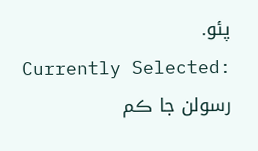پئو.
Currently Selected:
رسولن جا ڪم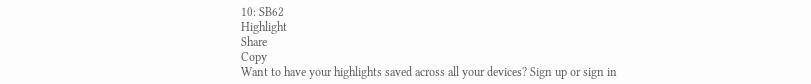10: SB62
Highlight
Share
Copy
Want to have your highlights saved across all your devices? Sign up or sign in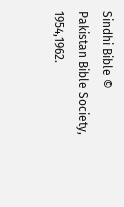Sindhi Bible © Pakistan Bible Society, 1954,1962.